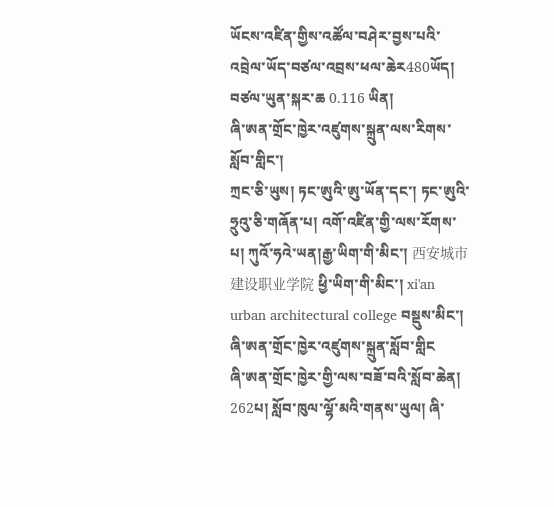ཡོངས་འཛིན་གྱིས་འཚོལ་བཤེར་བྱས་པའི་འབྲེལ་ཡོད་བཙལ་འབྲས་ཕལ་ཆེར480ཡོད།  བཙལ་ཡུན་སྐར་ཆ 0.116 ཡིན།
ཞི་ཨན་གྲོང་ཁྱེར་འཛུགས་སྐྲུན་ལས་རིགས་སློབ་གླིང་།
ཀྲང་ཅི་ཡུས། ཏང་ཨུའི་ཨུ་ཡོན་དང་། ཏང་ཨུའི་ཧྲུའུ་ཅི་གཞོན་པ། འགོ་འཛིན་གྱི་ལས་རོགས་པ། ཀུའོ་ཧའེ་ཡན།རྒྱ་ཡིག་གི་མིང་། 西安城市建设职业学院 ཕྱི་ཡིག་གི་མིང་། xi'an urban architectural college བསྡུས་མིང་། ཞི་ཨན་གྲོང་ཁྱེར་འཛུགས་སྐྲུན་སློབ་གླིང
ཞི་ཨན་གྲོང་ཁྱེར་གྱི་ལས་བཟོ་བའི་སློབ་ཆེན།
262པ། སློབ་ཁུལ་ལྷོ་མའི་གནས་ཡུལ། ཞི་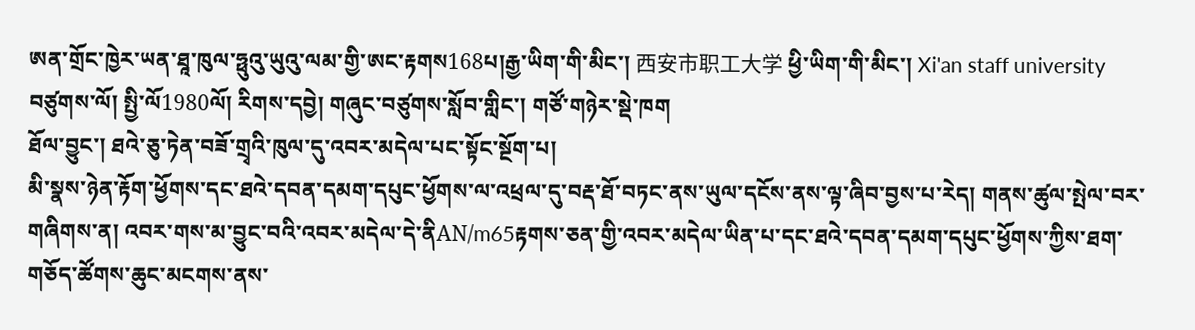ཨན་གྲོང་ཁྱེར་ཡན་ཐཱ་ཁུལ་ཧྥུའུ་ཡུའུ་ལམ་གྱི་ཨང་རྟགས168པ།རྒྱ་ཡིག་གི་མིང་། 西安市职工大学 ཕྱི་ཡིག་གི་མིང་། Xi'an staff university བཙུགས་ལོ། སྤྱི་ལོ1980ལོ། རིགས་དབྱེ། གཞུང་བཙུགས་སློབ་གླིང་། གཙོ་གཉེར་སྡེ་ཁག
ཐོལ་བྱུང་། ཐའེ་ཅུ་ཏེན་བཟོ་གྲྭའི་ཁུལ་དུ་འབར་མདེལ་པང་སྟོང་སྔོག་པ།
མི་སྣས་ཉེན་རྟོག་ཕྱོགས་དང་ཐའེ་དབན་དམག་དཔུང་ཕྱོགས་ལ་འཕྲལ་དུ་བརྡ་ཐོ་བཏང་ནས་ཡུལ་དངོས་ནས་ལྟ་ཞིབ་བྱས་པ་རེད། གནས་ཚུལ་སྤེལ་བར་གཞིགས་ན། འབར་གས་མ་བྱུང་བའི་འབར་མདེལ་དེ་ནིAN/m65རྟགས་ཅན་གྱི་འབར་མདེལ་ཡིན་པ་དང་ཐའེ་དབན་དམག་དཔུང་ཕྱོགས་ཀྱིས་ཐག་གཅོད་ཚོགས་ཆུང་མངགས་ནས་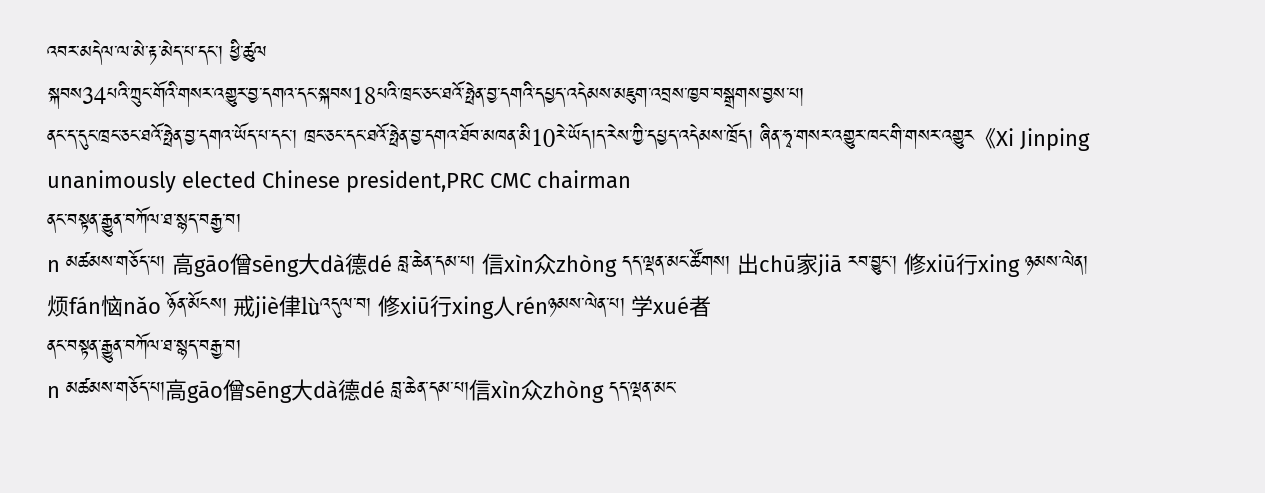འབར་མདེལ་ལ་མེ་རྟ་མེད་པ་དང་། ཕྱི་ཚུལ
སྐབས34པའི་ཀྲུང་གོའི་གསར་འགྱུར་བྱ་དགའ་དང་སྐབས18པའི་ཁྲང་ཅང་ཐའོ་ཧྥེན་བྱ་དགའི་དཔྱད་འདེམས་མཇུག་འབྲས་ཁྱབ་བསྒྲགས་བྱས་པ།
ནང་ད་དུང་ཁྲང་ཅང་ཐའོ་ཧྥེན་བྱ་དགའ་ཡོད་པ་དང་། ཁྲང་ཅང་དང་ཐའོ་ཧྥེན་བྱ་དགའ་ཐོབ་མཁན་མི10རེ་ཡོད།ད་རེས་ཀྱི་དཔྱད་འདེམས་ཁྲོད། ཞིན་ཧྭ་གསར་འགྱུར་ཁང་གི་གསར་འགྱུར《Xi Jinping unanimously elected Chinese president,PRC CMC chairman
ནང་བསྟན་རྒྱུན་བཀོལ་ཐ་སྙད་བརྒྱ་བ།
n མཚམས་གཅོད་པ། 高gāo僧sēng大dà德dé བླ་ཆེན་དམ་པ། 信xìn众zhòng དད་ལྡན་མང་ཚོགས། 出chū家jiā རབ་བྱུང་། 修xiū行xing ཉམས་ལེན། 烦fán恼nǎo ཉོན་མོངས། 戒jiè侓lùའདུལ་བ། 修xiū行xing人rénཉམས་ལེན་པ། 学xué者
ནང་བསྟན་རྒྱུན་བཀོལ་ཐ་སྙད་བརྒྱ་བ།
n མཚམས་གཅོད་པ།高gāo僧sēng大dà德dé བླ་ཆེན་དམ་པ།信xìn众zhòng དད་ལྡན་མང་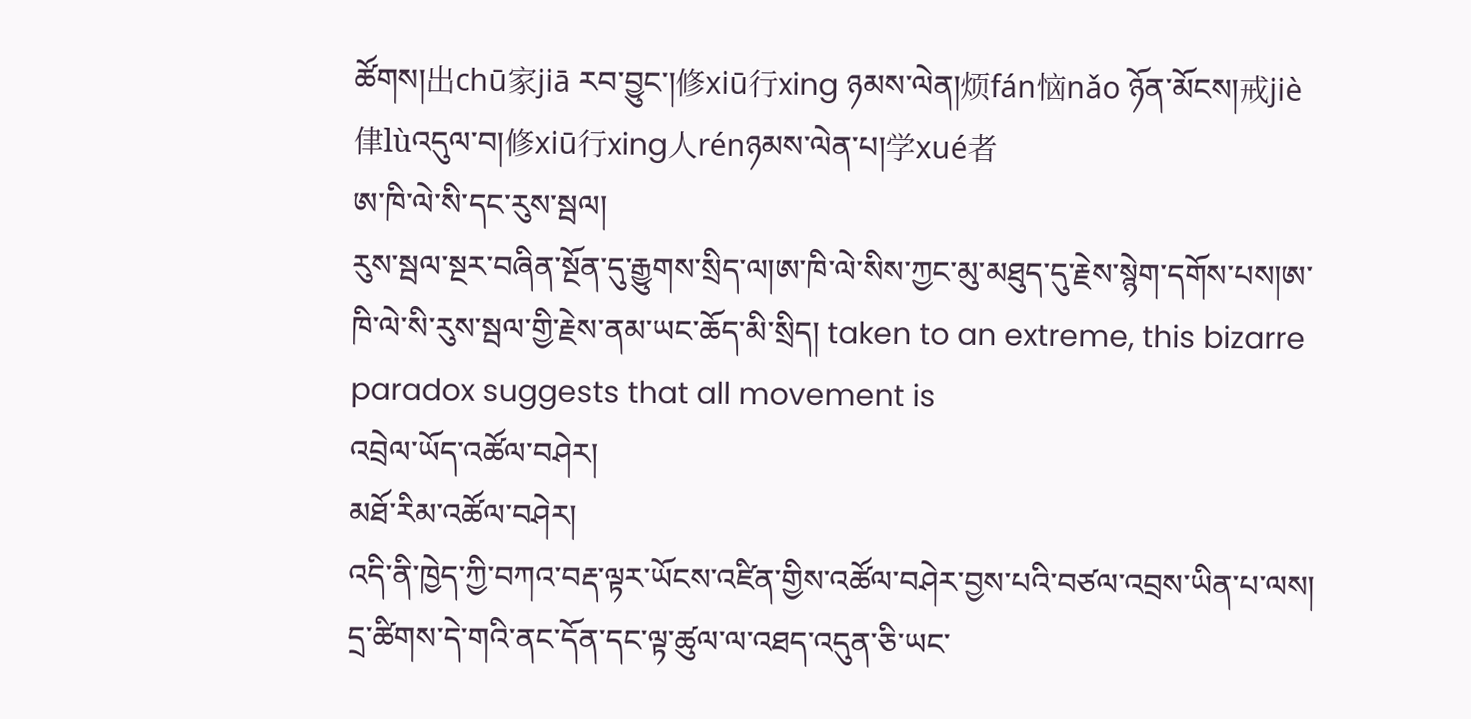ཚོགས།出chū家jiā རབ་བྱུང་།修xiū行xing ཉམས་ལེན།烦fán恼nǎo ཉོན་མོངས།戒jiè侓lùའདུལ་བ།修xiū行xing人rénཉམས་ལེན་པ།学xué者
ཨ་ཁི་ལེ་སི་དང་རུས་སྦལ།
རུས་སྦལ་སྔར་བཞིན་སྔོན་དུ་རྒྱུགས་སྲིད་ལ།ཨ་ཁི་ལེ་སིས་ཀྱང་མུ་མཐུད་དུ་རྗེས་སྙེག་དགོས་པས།ཨ་ཁི་ལེ་སི་རུས་སྦལ་གྱི་རྗེས་ནམ་ཡང་ཆོད་མི་སྲིད། taken to an extreme, this bizarre paradox suggests that all movement is
འབྲེལ་ཡོད་འཚོལ་བཤེར།
མཐོ་རིམ་འཚོལ་བཤེར།
འདི་ནི་ཁྱེད་ཀྱི་བཀའ་བརྡ་ལྟར་ཡོངས་འཛིན་གྱིས་འཚོལ་བཤེར་བྱས་པའི་བཙལ་འབྲས་ཡིན་པ་ལས། དྲ་ཚིགས་དེ་གའི་ནང་དོན་དང་ལྟ་ཚུལ་ལ་འཐད་འདུན་ཅི་ཡང་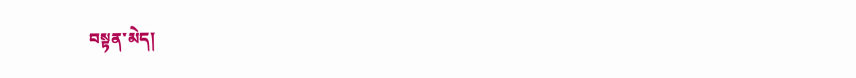བསྟན་མེད།